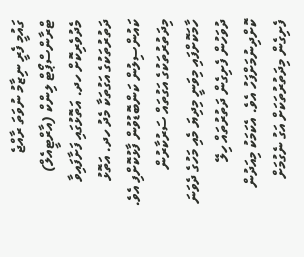ގައުމީ ފެރީ ނިޒާމު ނުވަތަ ރާއްޖެ ޓްރާންސްޕޯޓް ލިންކް (އާރްޓީއެލް) މެދުވެރިކޮށް ހދ. އަތޮޅުގައި ފަށާފައިވާ ދަތުރުތަކުގެ އަގުތަކާ މެދު ހދ. އަތޮޅު ކައުންސިލުން ކަންބޮޑުވުން ފާޅުކޮށްފި އެވެ.
މިދަތުރުތަކުގެ އަގުތައް ސަރުކާރުން ހާމަކޮށްފައި މިވަނީ މިދިޔަ މެއި މަހުގެ ދެވަނަ ދުވަހުން ފެށިގެން ދަތުރުތައް ހިލޭ ކޮށްދިނުމަށްފަހު އެވެ. އެކަމަކު މިއަދުން ފެށިގެން މިދަތުރުތަކަށް އަގު ނެގުމަށް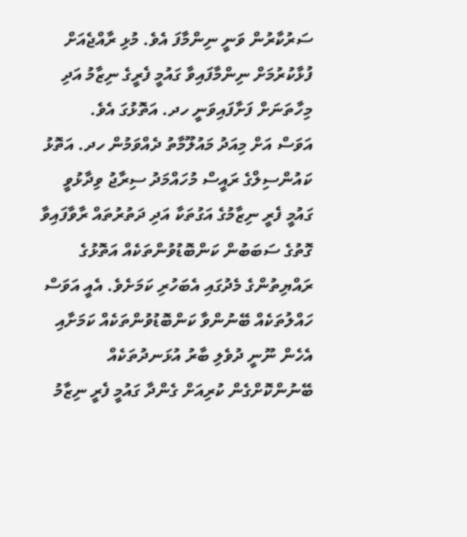ސަރުކާރުން ވަނީ ނިންމާފަ އެވެ. މުޅި ރާއްޖެއަށް ފުޅާކުރުމަށް ނިންމާފައިވާ ގައުމީ ފެރީގެ ނިޒާމު އަދި މިހާތަނަށް ފަށާފައިވަނީ ހދ. އަތޮޅުގަ އެވެ.
އަވަސް އަށް މިއަދު މައުލޫމާތު ދެއްވަމުން ހދ. އަތޮޅު ކައުންސިލްގެ ރައީސް މުހައްމަދު ސިރާޖު ވިދާޅުވީ ގައުމީ ފެރީ ނިޒާމުގެ އަގުތަކާ އަދި ދަތުރުތައް ރާވާފައިވާ ގޮތުގެ ސަބަބުން ކަންބޮޑުވުންތަކެއް އަތޮޅުގެ ރައްޔިތުންގެ މެދުގައި އެބަހުރި ކަމަށެވެ. އެއީ އަވަސް ހައްލުތަކެއް ބޭނުންވާ ކަންބޮޑުވުންތަކެއް ކަމަށާއި އެހެން ނޫނީ ދުވެލި ބާރު އުޅަނދުތަކެއް ބޭނުންކޮށްގެން ކުރިއަށް ގެންދާ ގައުމީ ފެރީ ނިޒާމު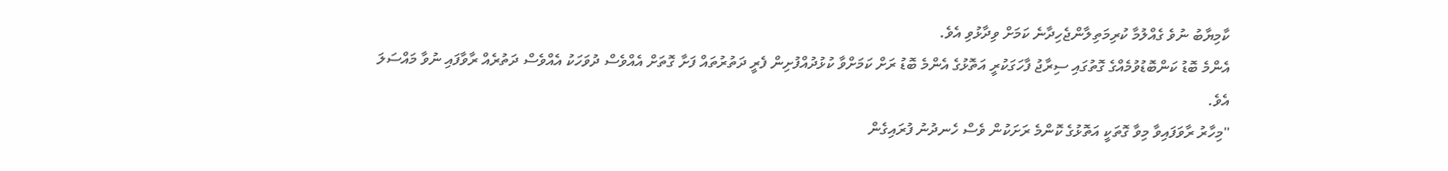ކާމިޔާބު ނުވެ ގެއްލުމާ ކުރިމަތިލާންޖެހިދާނެ ކަމަށް ވިދާޅުވި އެވެ.
އެންމެ ބޮޑު ކަންބޮޑުވުމެއްގެ ގޮތުގައި ސިރާޖު ފާހަގަކުރީ އަތޮޅުގެ އެންމެ ބޮޑު ރަށް ކަމަށްވާ ކުޅުދުއްފުށިން ފެރީ ދަތުރުތައް ފަށާ ގޮތަށް އެއްވެސް ދުވަހަކު އެއްވެސް ދަތުރެއް ރާވާފައި ނުވާ މައްސަލަ އެވެ.
"މިހާރު ރާވަފައިވާ މިވާ ގޮތަކީ އަތޮޅުގެ ކޮންމެ ރަށަކުން ވެސް ހެނދުނު ފުރައިގެން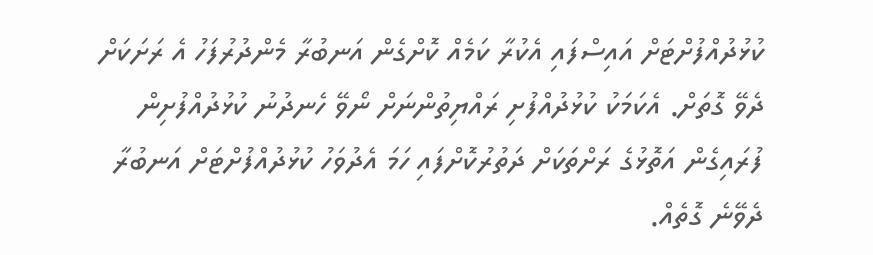ކުޅުދުއްފުށްޓަށް އައިސްފައި އެކުރާ ކަމެއް ކޮށްގެން އަނބުރާ މެންދުރުފަހު އެ ރަށަކަށް ދެވޭ ގޮތަށް. އެކަމަކު ކުޅުދުއްފުށި ރައްޔިތުންނަށް ނޯވޭ ހެނދުނު ކުޅުދުއްފުށިން ފުރައިގެން އަތޮޅުގެ ރަށްތަކަށް ދަތުރުކޮށްފައި ހަމަ އެދުވަހު ކުޅުދުއްފުށްޓަށް އަނބުރާ ދެވޭނެ ގޮތެއް.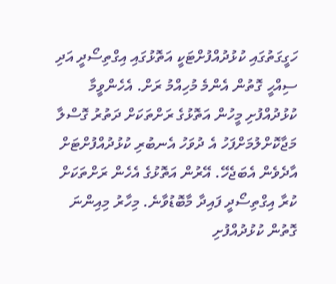ހަގީގަތުގައި ކުޅުދުއްފުށްޓަކީ އަތޮޅުގައި އިގްތިސޯދީ އަދި ސިއްހީ ގޮތުން އެންމެ މުހިއްމު ރަށް. އެހެންވީމާ ކުޅުދުއްފުށި މީހުން އަތޮޅުގެ ރަށްތަކަށް ދަތުރު ގޮސްލާ މަޖާކޮށްލުމަށްފަހު އެ ދުވަހު އެނބުރި ކުޅުދުއްފުށްޓަށް އާދެވެން އެބަޖެހޭ. އޭރުން އަތޮޅުގެ އެހެން ރަށްތަކަށް ކުރާ އިގްތިސޯދީ ފައިދާ މާބޮޑުވާނެ. މިހާރު މިއިންނަ ގޮތުން ކުޅުދުއްފުށި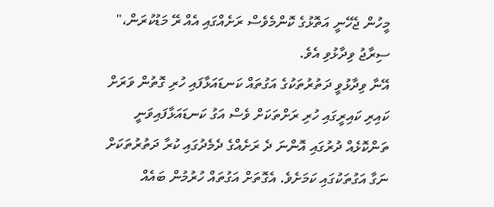މީހުން ޖެހޭނީ އަތޮޅުގެ ކޮންމެވެސް ރަށެއްގައި އެއް ރޭ މަޑުކުރަން،" ސިރާޖު ވިދާޅުވި އެވެ.
އޭނާ ވިދާޅުވީ ދަތުރުތަކުގެ އަގުތައް ކަނޑައަޅާފައި ހުރި ގޮތުން ވަރަށް ކައިރި ކައިރީގައި ހުރި ރަށްތަކަށް ވެސް އަގު ކަނޑައަޅާފައިވަނީ ތަންކޮޅެއް ދުރުގައި އޮންނަ ދެ ރަށެއްގެ ދެމެދުގައި ކުރާ ދަތުރުތަކަށް ނަގާ އަގުތަކުގައި ކަމަށެވެ. އެގޮތަށް އަގުތައް ހުރުމުން ބައެއް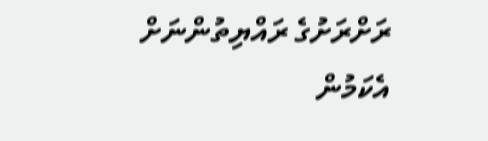ރަށްރަށުގެ ރައްޔިތުންނަށް އެކަމުން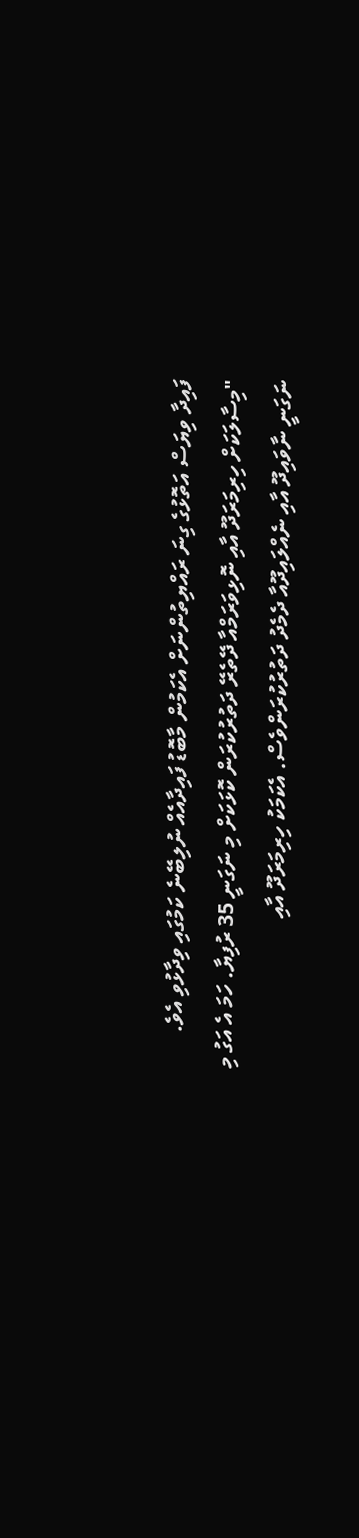ފައިދާ ވިޔަސް އަތޮޅުގެ ގިނަ ރައްޔިތުންނަށް އެކަމުން މާބޮޑު ފައިދާއެއް ނުލިބޭނެ ކަމުގައި ވިދާޅުވި އެވެ.
"މިސާލަކަށް ހިރިމަރަދޫ އާއި ނޮޅިވަރަމްއާ ދޭތެރޭ ދަތުރުކުރަން ކޮޅަކަށް މި ނަގަނީ 35 ރުފިޔާ. ހަމަ އެ އަގު މި ނަގަނީ ނާވައިދޫ އާއި ނެއްލައިދޫއާ ދެމެދު ދަތުރުކުރަންވެސް. އެކަމަކު ހިރިމަރަދޫ އާއި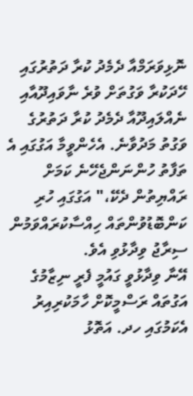ނޮޅިވަރަމްއާ ދެމެދު ކުރާ ދަތުރުގައި ހޭދަކުރާ ވަގުތަށް ވުރެ ނާވައިދޫއާއި ނެއްލައިދޫއާ ދެމެދު ކުރާ ދަތުރުގެ ވަގުތު މަދުވާނެ. އެހެންވީމާ އަގުގައި އެ ތަފާތު ހުންނަންޖެހޭނެ ކަމަށް ރައްޔިތުން ދެކޭ،" އަގުގައި ހުރި ކަންބޮޑުވުންތައް ހިއްސާކުރައްވަމުން ސިރާޖު ވިދާޅުވި އެވެ.
އޭނާ ވިދާޅުވީ ގައުމީ ފެރީ ނިޒާމުގެ އަގުތައް ރަސްމީކޮށް ހާމަކުރިއިރު އެކަމުގައި ހދ. އަތޮޅު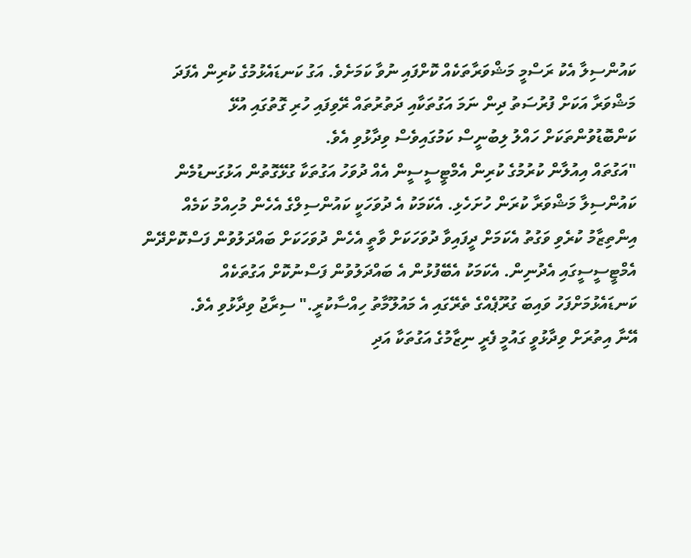ކައުންސިލާ އެކު ރަސްމީ މަޝްވަރާތަކެއް ކޮށްފައި ނުވާ ކަމަށެވެ. އަގު ކަނޑައެޅުމުގެ ކުރިން އެފަދަ މަޝްވަރާ އަކަށް ފުރުސަތު ދިން ނަމަ އަގުތަކާއި ދަތުރުތައް ރޭވިފައި ހުރި ގޮތުގައި އުޅޭ ކަންބޮޑުވުންތަކަށް ހައްލު ލިބުނީސް ކަމުގައިވެސް ވިދާޅުވި އެވެ.
"އަގުތައް އިއުލާން ކުރުމުގެ ކުރިން އެމްޓީސީސީން އެއް ދުވަހު އަގުތަކާ ގުޅޭގޮތުން އަޅުގަނޑުމެން ކައުންސިލާ މަޝްވަރާ ކުރަން ހުށަހެޅި. އެކަމަކު އެ ދުވަހަކީ ކައުންސިލްގެ އެހެން މުހިއްމު ކަމެއް އިންތިޒާމު ކުރެވި ވަގުތު އެކަމަށް ދީފައިވާ ދުވަހަކަށް ވާތީ އެހެން ދުވަހަކަށް ބައްދަލުވުން ފަސްކޮށްދޭން އެމްޓީސީސީގައި އެދުނިން. އެކަމަކު އެބޭފުޅުން އެ ބައްދަލުވުން ފަސްނުކޮށް އަގުތަކެއް ކަނޑައެޅުމަށްފަހު ވައިބަ ގުރޫޕެއްގެ ތެރޭގައި އެ މައުލޫމާތު ހިއްސާކުރީ." ސިރާޖު ވިދާޅުވި އެވެ.
އޭނާ އިތުރަށް ވިދާޅުވީ ގައުމީ ފެރީ ނިޒާމުގެ އަގުތަކާ އަދި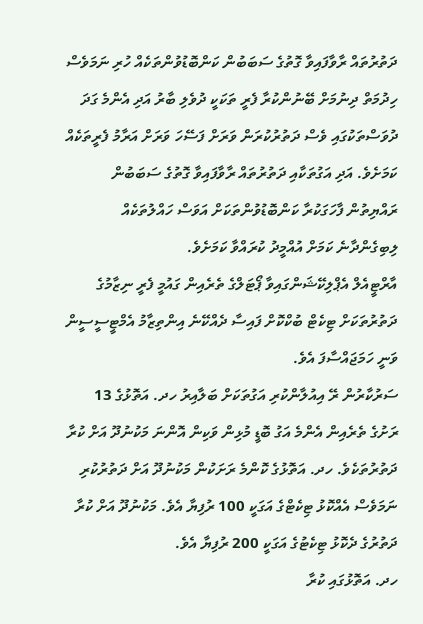ދަތުރުތައް ރާވާފައިވާ ގޮތުގެ ސަބަބުން ކަންބޮޑުވުންތަކެއް ހުރި ނަމަވެސް ހިދުމަތް ދިނުމަށް ބޭނުންކުރާ ފެރީ ތަކަކީ ދުވެލި ބާރު އަދި އެންމެ ގަދަ ދުވަސްތަކުގައި ވެސް ދަތުރުކުރަން ވަރަށް ފަސޭހަ ވަރަށް އަރާމު ފެރީތަކެއް ކަމަށެވެ. އަދި އަގުތަކާއި ދަތުރުތައް ރާވާފައިވާ ގޮތުގެ ސަބަބުން ރައްޔިތުން ފާހަގަކުރާ ކަންބޮޑުވުންތަކަށް އަވަސް ހައްލުތަކެއް ލިބިގެންދާނެ ކަމަށް އުއްމީދު ކުރައްވާ ކަމަށެވެ.
އާރްޓީއެލް އެޕްލިކޭޝަންގައިވާ ޕޯޓަލްގެ ތެރެއިން ގައުމީ ފެރީ ނިޒާމުގެ ދަތުރުތަކަށް ޓިކެޓް ބުކްކޮށް ފައިސާ ދެއްކޭނެ އިންތިޒާމު އެމްޓީސީސީން ވަނީ ހަމަޖައްސާފަ އެވެ.
ސަރުކާރުން ރޭ އިއުލާންކުރި އަގުތަކަށް ބަލާއިރު ހދ. އަތޮޅުގެ 13 ރަށުގެ ތެރެއިން އެންމެ އަގު ބޮޑީ މުޅިން ވަކިން އޮންނަ މަކުނުދޫ އަށް ކުރާ ދަތުރުތަކެވެ. ހދ. އަތޮޅުގެ ކޮންމެ ރަށަކުން މަކުނުދޫ އަށް ދަތުރުކުރި ނަމަވެސް އެއްކޮޅު ޓިކެޓްގެ އަގަކީ 100 ރުފިޔާ އެވެ. މަކުނުދޫ އަށް ކުރާ ދަތުރުގެ ދެކޮޅު ޓިކެޓުގެ އަގަކީ 200 ރުފިޔާ އެވެ.
ހދ. އަތޮޅުގައި ކުރާ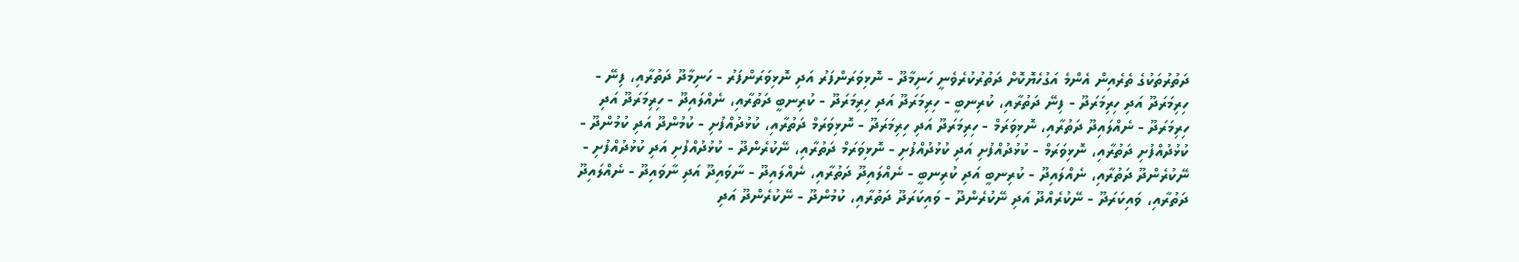ދަތުރުތަކުގެ ތެރެއިން އެންމެ އަގުހެޔޮކޮށް ދަތުރުކުރެވެނީ ހަނިމާދޫ - ނޮޅިވަރަންފަރު އަދި ނޮޅިވަރަންފަރު - ހަނިމާދޫ ދަތުރާއި، ފިނޭ - ހިރިމަރަދޫ އަދި ހިރިމަރަދޫ - ފިނޭ ދަތުރާއި، ކުރިނބީ - ހިރިމަރަދޫ އަދި ހިރިމަރަދޫ - ކުރިނބީ ދަތުރާއި، ނެއްލައިދޫ - ހިރިމަރަދޫ އަދި ހިރިމަރަދޫ - ނެއްލައިދޫ ދަތުރާއި، ނޮޅިވަރަމް - ހިރިމަރަދޫ އަދި ހިރިމަރަދޫ - ނޮޅިވަރަމް ދަތުރާއި، ކުޅުދުއްފުށި - ކުމުންދޫ އަދި ކުމުންދޫ - ކުޅުދުއްފުށި ދަތުރާއި، ނޮޅިވަރަމް - ކުޅުދުއްފުށި އަދި ކުޅުދުއްފުށި - ނޮޅިވަރަމް ދަތުރާއި، ނޭކުރެންދޫ - ކުޅުދުއްފުށި އަދި ކުޅުދުއްފުށި - ނޭކުރެންދޫ ދަތުރާއި، ނެއްލައިދޫ - ކުރިނބީ އަދި ކުރިނބީ - ނެއްލައިދޫ ދަތުރާއި، ނެއްލައިދޫ - ނާވައިދޫ އަދި ނާވައިދޫ - ނެއްލައިދޫ ދަތުރާއި، ވައިކަރަދޫ - ނޭކުރެއްދޫ އަދި ނޭކުރެންދޫ - ވައިކަރަދޫ ދަތުރާއި، ކުމުންދޫ - ނޭކުރެންދޫ އަދި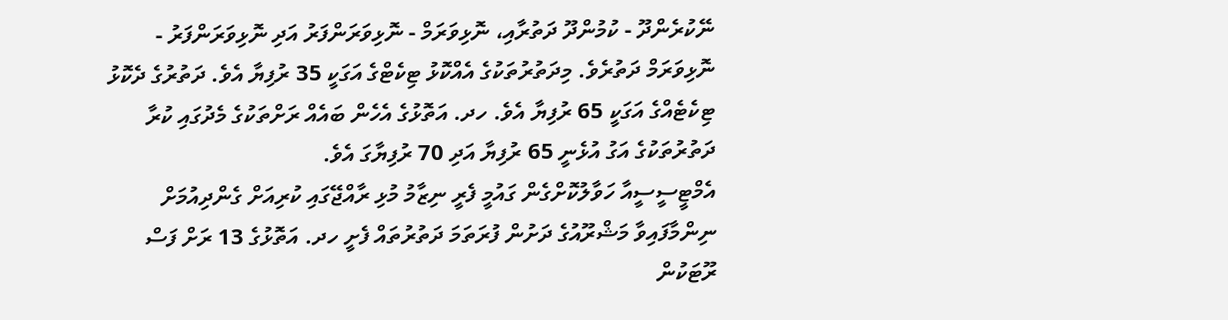ނޭކުރެންދޫ - ކުމުންދޫ ދަތުރާއި، ނޮޅިވަރަމް - ނޮޅިވަރަންފަރު އަދި ނޮޅިވަރަންފަރު - ނޮޅިވަރަމް ދަތުރެވެ. މިދަތުރުތަކުގެ އެއްކޮޅު ޓިކެޓްގެ އަގަކީ 35 ރުފިޔާ އެވެ. ދަތުރުގެ ދެކޮޅު ޓިކެޓެއްގެ އަގަކީ 65 ރުފިޔާ އެވެ. ހދ. އަތޮޅުގެ އެހެން ބައެއް ރަށްތަކުގެ މެދުގައި ކުރާ ދަތުރުތަކުގެ އަގު އުޅެނީ 65 ރުފިޔާ އަދި 70 ރުފިޔާގަ އެވެ.
އެމްޓީސީސީއާ ހަވާލުކޮށްގެން ގައުމީ ފެރީ ނިޒާމު މުޅި ރާއްޖޭގައި ކުރިއަށް ގެންދިއުމަށް ނިންމާފައިވާ މަޝްރޫއުގެ ދަށުން ފުރަތަމަ ދަތުރުތައް ފެށީ ހދ. އަތޮޅުގެ 13 ރަށް ފަސް ރޫޓަކުން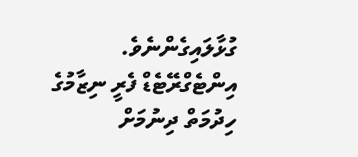ގުޅާލައިގެންނެވެ.
އިންޓެގްރޭޓެޑް ފެރީ ނިޒާމުގެ ހިދުމަތް ދިނުމަށް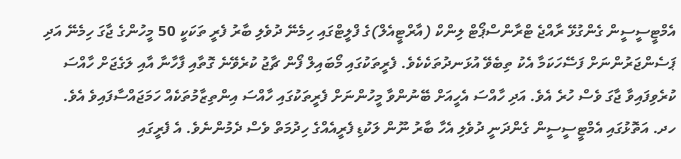އެމްޓީސީސީން ގެންގުޅޭ ރާއްޖެ ޓްރާންސްޕޯޓް ލިންކް (އާރްޓީއެލް)ގެ ފްލީޓްގައި ހިމެނޭ ދުވެލި ބާރު ފެރީ ތަކަކީ 50 މީހުންގެ ޖާގަ ހިމެނޭ އަދި ޕަސެންޖަރުންނަށް ފަސޭހަކަމާ އެކު ތިބެވޭ އުޅަނދުތަކެކެވެ. ފެރީތަކުގައި މޯބައިލް ފޯން ޗާޖު ކުރެވޭނެ ގޮތާއި ފާހާނާ އާއި ލަގެޖަށް ހާއްސަ ކުރެވިފައިވާ ޖާގަ ވެސް ހުރެ އެވެ. އަދި ހާއްސަ އެހީއަށް ބޭނުންވާ މީހުންނަށް ފެރީތަކުގައި ހާއްސަ އިންތިޒާމުތަކެއް ހަމަޖައްސާފައިވެ އެވެ.
ހދ. އަތޮޅުގައި އެމްޓީސީސީން ގެންދަނީ ދުވެލި އެހާ ބާރު ނޫން ލަކުޑި ފެރީއެއްގެ ހިދުމަތް ވެސް ދެމުންނެވެ. އެ ފެރީގައި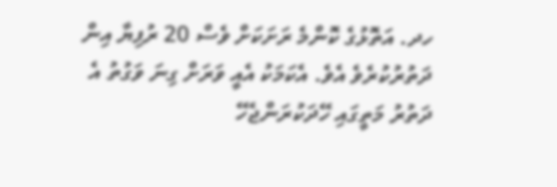ހދ. އަތޮޅުގެ ކޮންމެ ރަށަކަށް ވެސް 20 ރުފިޔާ އިން ދަތުރުކުރެވެ އެވެ. އެކަމަކު އެއީ ވަރަށް ގިނަ ވަގުތު އެ ދަތުރު މަތީގައި ހޭދަކުރަންޖެހޭ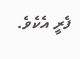ފެރީ އެކެވެ.